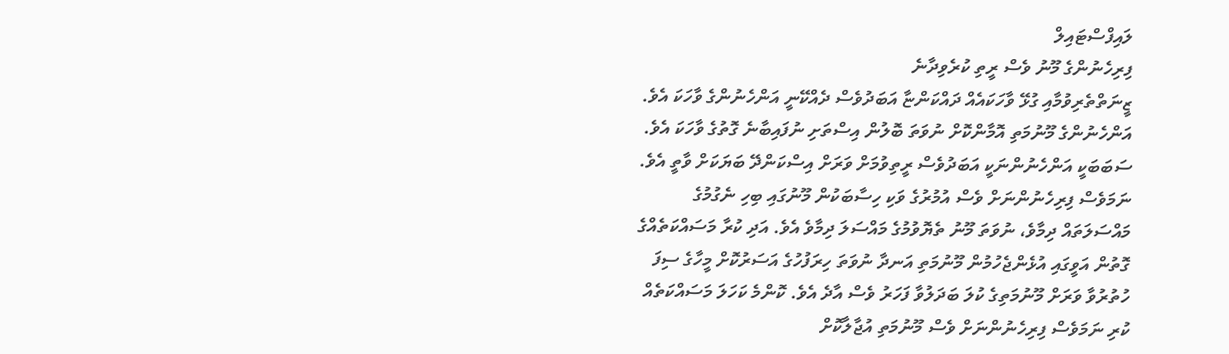ލައިފްސްޓައިލް
ފިރިހެނުންގެ މޫނު ވެސް ރީތި ކުރެވިދާނެ
ޒީނަތްތެރިވުމާއި ގުޅޭ ވާހަކައެއް ދައްކަންޏާ އަބަދުވެސް ދެއްކޭނީ އަންހެނުންގެ ވާހަކަ އެވެ. އަންހެނުންގެ މޫނުމަތި އޮމާންކޮށް ނުވަތަ ބޮލުން އިސްތަށި ނުފައިބާނެ ގޮތުގެ ވާހަކަ އެވެ.
ސަބަބަކީ އަންހެނުންނަކީ އަބަދުވެސް ރީތިވުމަށް ވަރަށް އިސްކަންދޭ ބަޔަކަށް ވާތީ އެވެ. ނަމަވެސް ފިރިހެނުންނަށް ވެސް އުމުރުގެ ވަކި ހިސާބަކުން މޫނުގައި ބިހި ނެގުމުގެ މައްސަލަތައް ދިމާވެ، ނުވަތަ މޫނު ތެޔޮވުމުގެ މައްސަލަ ދިމާވެ އެވެ. އަދި ކުރާ މަސައްކަތެއްގެ ގޮތުން އަވީގައި އުޅެންޖެހުމުން މޫނުމަތި އަނދާ ނުވަތަ ހިރަފުހުގެ އަސަރުކޮށް މީހާގެ ސިފަ ހުތުރުވާ ވަރަށް މޫނުމަތިގެ ކުލަ ބަދަލުވާ ފަހަރު ވެސް އާދެ އެވެ. ކޮންމެ ކަހަލަ މަސައްކަތެއް ކުރި ނަމަވެސް ފިރިހެނުންނަށް ވެސް މޫނުމަތި އުޖާލާކޮށް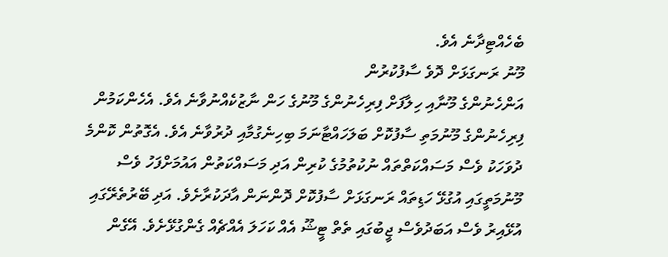ބެހެއްޓިދާނެ އެވެ.
މޫނު ރަނގަޅަށް ދޮވެ ސާފުކުރުން
އަންހެނުންގެ މޫނާއި ހިލާފަށް ފިރިހެނުންގެ މޫނުގެ ހަން ނާޒުކެއްނުވާނެ އެވެ. އެހެންކަމުން ފިރިހެނުންގެ މޫނުމަތި ސާފުކޮށް ބަލަހައްޓާނަމަ ބިހިނެގުމާއި ދުރުވާނެ އެވެ. އެގޮތުން ކޮންމެ ދުވަހަކު ވެސް މަސައްކަތްތައް ނުކުތުމުގެ ކުރިން އަދި މަސައްކަތުން އައުމަށްފަހު ވެސް މޫނުމަތީގައި އުގުޅޭ ހަޑިތައް ރަނގަޅަށް ސާފުކޮށް ދޮންނަން އާދަކުރާށެވެ. އަދި ބޭރުތެރޭގައި އުޅޭއިރު ވެސް އަބަދުވެސް ޖީބުގައި ތެތް ޓީޝޫ އެއް ކަހަލަ އެއްޗެއް ގެންގުޅޭށެވެ. އޭގެން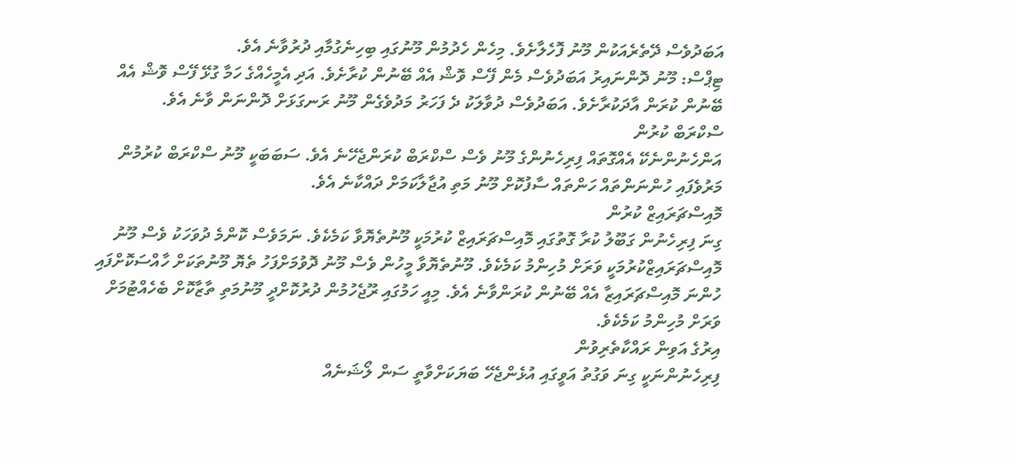އަބަދުވެސް ދޭތެރެއަކުން މޫނު ފޮހެލާށެވެ. މިހެން ހެދުމުން މޫނުގައި ބިހިނެގުމާއި ދުރުވާނެ އެވެ.
ޓިޕްސް: މޫނު ދޮންނައިރު އަބަދުވެސް މެން ފޭސް ވޮޝް އެއް ބޭނުން ކުރާށެވެ. އަދި އެމީހެއްގެ ހަމާ ގުޅޭ ފޭސް ވޮޝް އެއް ބޭނުން ކުރަން އާދަކުރާށެވެ. އަބަދުވެސް ދުވާލަކު ދެ ފަހަރު މަދުވެގެން މޫނު ރަނގަޅަށް ދޮންނަން ވާނެ އެވެ.
ސްކްރަބް ކުރުން
އަންހެނުންނެކޭ އެއްގޮތައް ފިރިހެނުންގެ މޫނު ވެސް ސްކްރަބް ކުރަންޖެހޭނެ އެވެ. ސަބަބަކީ މޫނު ސްކްރަބް ކުރުމުން މަރުވެފައި ހުންނަންތައް ހަންތައް ސާފުކޮށް މޫނު މަތި އުޖާލާކަމަށް ދައްކާނެ އެވެ.
މޮއިސްޗަރައިޒް ކުރުން
ގިނަ ފިރިހެނުން ގަބޫލު ކުރާ ގޮތުގައި މޮއިސްޗަރައިޒް ކުރުމަކީ މޫނުތެޔޮވާ ކަމެކެވެ. ނަމަވެސް ކޮންމެ ދުވަހަކު ވެސް މޫނު މޮއިސްޗަރައިޒްކުރުމަކީ ވަރަށް މުހިންމު ކަމެކެވެ. މޫނުތެޔޮވާ މީހުން ވެސް މޫނު ދޮވުމަށްފަހު ތެޔޮ މޫނުތަކަށް ހާއްސަކޮށްފައި ހުންނަ މޮއިސްޗަރައިޒާ އެއް ބޭނުން ކުރަންވާނެ އެވެ. މިއީ ހަމުގައި ރޫޖެހުމުން ދުރުކޮށްދީ މޫނުމަތި ތާޒާކޮށް ބެހެއްޓުމަށް ވަރަށް މުހިންމު ކަމެކެވެ.
އިރުގެ އަވިން ރައްކާތެރިވުން
ފިރިހެނުންނަކީ ގިނަ ވަގުތު އަވީގައި އުޅެންޖެހޭ ބަޔަކަށްވާތީ ސަން ލޯޝަނެއް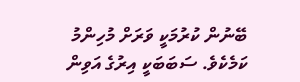ބޭނުން ކުރުމަކީ ވަރަށް މުހިންމު ކަމެކެވެ. ސަބަބަކީ އިރުގެ އަވިން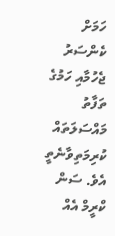ހަމަށް ކެންސަރު ޖެހުމާއި ހަމުގެ ތަފާތު މައްސަލަތައް ކުރިމަތިވާނެތީ އެވެ. ސަން ކްރީމް އެއް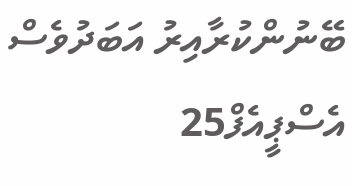ބޭނުންކުރާއިރު އަބަދުވެސް އެސްޕީއެފް25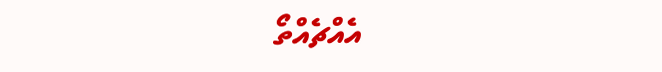އެއްޗެއްތޯ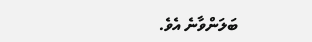ބަލަންވާނެ އެވެ.